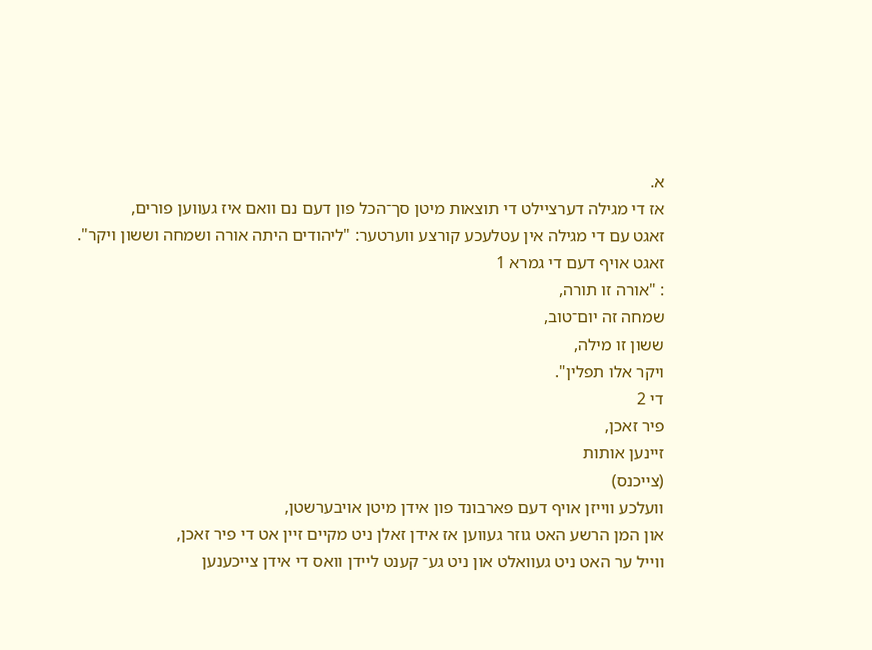א.
אז די מגילה דערציילט די תוצאות מיטן סך־הכל פון דעם נם וואם איז געווען פורים,
זאגט עם די מגילה אין עטלעכע קורצע ווערטער: "ליהודים היתה אורה ושמחה וששון ויקר".
זאגט אויף דעם די גמרא 1
: "אורה זו תורה,
שמחה זה יום־טוב,
ששון זו מילה,
ויקר אלו תפלין".
די 2
פיר זאכן,
זיינען אותות
(צייכנס)
וועלכע ווייזן אויף דעם פארבונד פון אידן מיטן אויבערשטן,
און המן הרשע האט גוזר געווען אז אידן זאלן ניט מקיים זיין אט די פיר זאכן,
ווייל ער האט ניט געוואלט און ניט גע־ קענט ליידן וואס די אידן צייכענען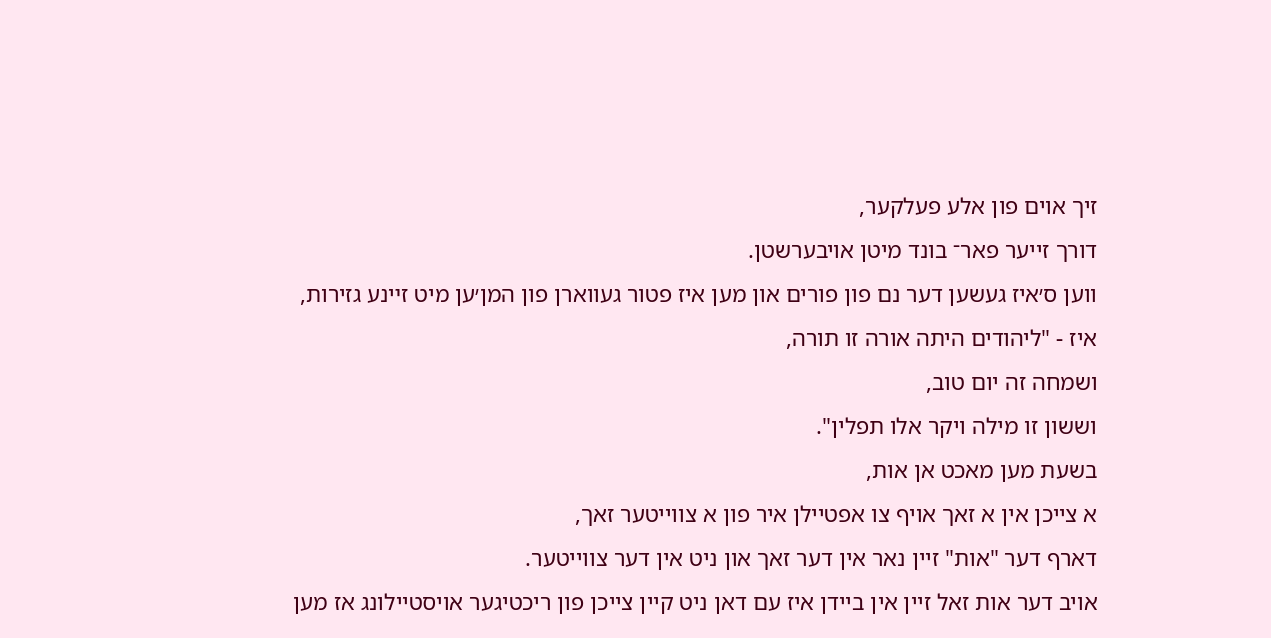זיך אוים פון אלע פעלקער,
דורך זייער פאר־ בונד מיטן אויבערשטן.
ווען ס׳איז געשען דער נם פון פורים און מען איז פטור געווארן פון המן׳ען מיט זײנע גזירות,
איז - "ליהודים היתה אורה זו תורה,
ושמחה זה יום טוב,
וששון זו מילה ויקר אלו תפלין".
בשעת מען מאכט אן אות,
א צייכן אין א זאך אויף צו אפטיילן איר פון א צווייטער זאך,
דארף דער "אות" זיין נאר אין דער זאך און ניט אין דער צווייטער.
אויב דער אות זאל זיין אין ביידן איז עם דאן ניט קיין צייכן פון ריכטיגער אויסטיילונג אז מען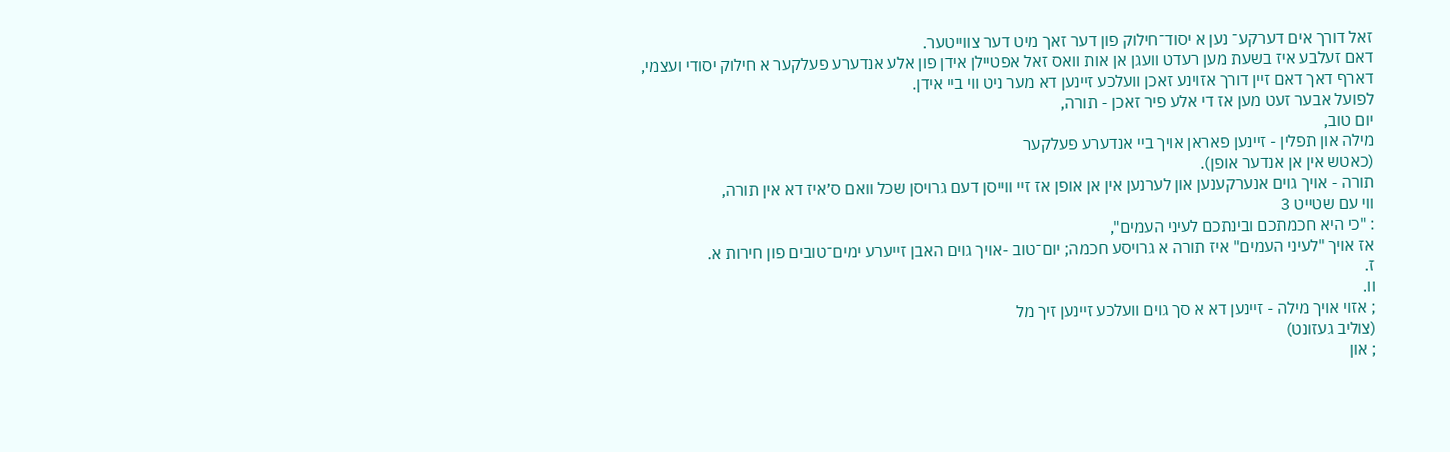זאל דורך אים דערקע־ נען א יסוד־חילוק פון דער זאך מיט דער צווייטער.
דאם זעלבע איז בשעת מען רעדט וועגן אן אות וואס זאל אפטיילן אידן פון אלע אנדערע פעלקער א חילוק יסודי ועצמי,
דארף דאך דאם זיין דורך אזוינע זאכן וועלכע זיינען דא מער ניט ווי ביי אידן.
לפועל אבער זעט מען אז די אלע פיר זאכן - תורה,
יום טוב,
מילה און תפלין - זיינען פאראן אויך ביי אנדערע פעלקער
(כאטש אין אן אנדער אופן).
תורה - אויך גוים אנערקענען און לערנען אין אן אופן אז זיי ווייסן דעם גרויסן שכל וואם ס׳איז דא אין תורה,
ווי עם שטייט 3
: "כי היא חכמתכם ובינתכם לעיני העמים",
אז אויך "לעיני העמים" איז תורה א גרויסע חכמה; יום־טוב -אויך גוים האבן זייערע ימים־טובים פון חירות א.
ז.
וו.
; אזוי אויך מילה - זיינען דא א סך גוים וועלכע זיינען זיך מל
(צוליב געזונט)
; און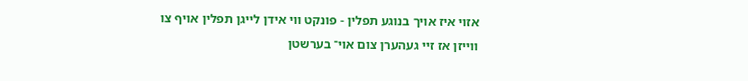אזוי איז אויך בנוגע תפלין - פונקט ווי אידן לייגן תפלין אויף צו ווייזן אז זיי געהערן צום אוי־ בערשטן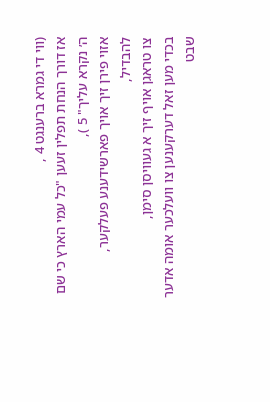(ווי די גמרא ברענגט 4 ,
אז דורך הנחת תפלין זעען "כל עמי הארץ כי שם ה׳ נקרא עליך" 5 ),
אזוי פירן זיך אויך פארשידענע פעלקער,
להבדיל,
צו טראגן אויף זיך א געוויסן סימן,
בכדי מען זאל דערקענען צו וועלכער אומה אדער שבט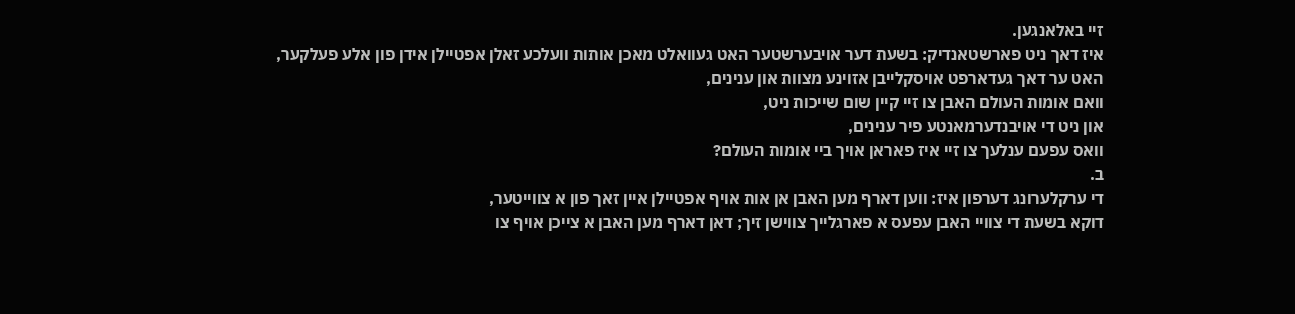זיי באלאנגען.
איז דאך ניט פארשטאנדיק: בשעת דער אויבערשטער האט געוואלט מאכן אותות וועלכע זאלן אפטיילן אידן פון אלע פעלקער,
האט ער דאך געדארפט אויסקלייבן אזוינע מצוות און ענינים,
וואם אומות העולם האבן צו זיי קיין שום שייכות ניט,
און ניט די אויבנדערמאנטע פיר ענינים,
וואס עפעם ענלעך צו זיי איז פאראן אויך ביי אומות העולם?
ב.
די ערקלערונג דערפון איז: ווען דארף מען האבן אן אות אויף אפטיילן איין זאך פון א צווייטער,
דוקא בשעת די צוויי האבן עפעס א פארגלייך צווישן זיך; דאן דארף מען האבן א צייכן אויף צו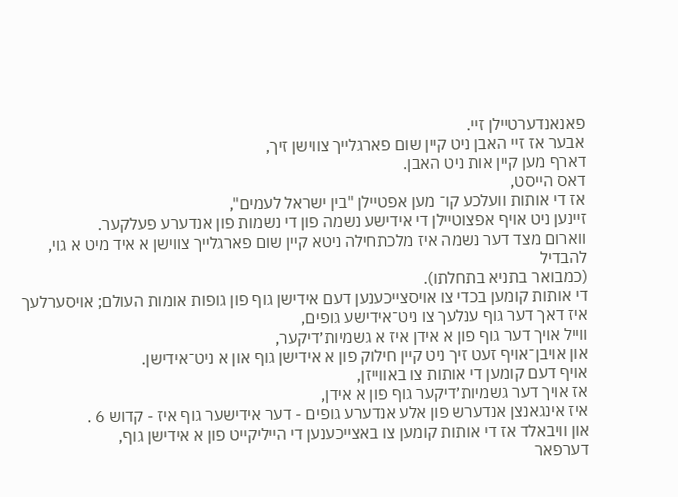פאנאנדערטיילן זיי.
אבער אז זיי האבן ניט קיין שום פארגלייך צווישן זיך,
דארף מען קיין אות ניט האבן.
דאס הייסט,
אז די אותות וועלכע קו־ מען אפטיילן "בין ישראל לעמים",
זיינען ניט אויף אפצוטיילן די אידישע נשמה פון די נשמות פון אנדערע פעלקער.
ווארום מצד דער נשמה איז מלכתחילה ניטא קיין שום פארגלייך צווישן א איד מיט א גוי,
להבדיל
(כמבואר בתניא בתחלתו).
די אותות קומען בכדי צו אויסצייכענען דעם אידישן גוף פון גופות אומות העולם; אויסערלעך איז דאך דער גוף ענלעך צו ניט־אידישע גופים,
ווייל אויך דער גוף פון א אידן איז א גשמיות׳דיקער,
און אויבן־אויף זעט זיך ניט קיין חילוק פון א אידישן גוף און א ניט־אידישן.
אויף דעם קומען די אותות צו באווייזן,
אז אויך דער גשמיות׳דיקער גוף פון א אידן,
איז אינגאנצן אנדערש פון אלע אנדערע גופים - דער אידישער גוף איז - קדוש 6 .
און וויבאלד אז די אותות קומען צו באצייכענען די הייליקייט פון א אידישן גוף,
דערפאר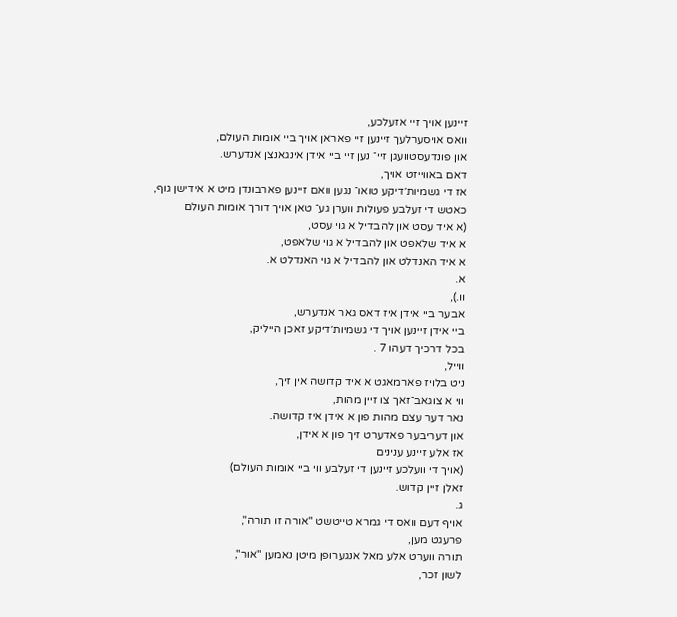זיינען אויך זיי אזעלכע,
וואס אויסערלעך זיינען זיי פאראן אויך ביי אומות העולם,
און פונדעסטוועגן זיי־ נען זיי ביי אידן אינגאנצן אנדערש.
דאם באווייזט אויך,
אז די גשמיות׳דיקע טואו־ נגען וואם זיינען פארבונדן מיט א אידישן גוף,
כאטש די זעלבע פעולות ווערן גע־ טאן אויך דורך אומות העולם
(א איד עסט און להבדיל א גוי עסט,
א איד שלאפט און להבדיל א גוי שלאפט,
א איד האנדלט און להבדיל א גוי האנדלט א.
א.
וו.),
אבער ביי אידן איז דאס גאר אנדערש,
ביי אידן זיינען אויך די גשמיות׳דיקע זאכן הייליק,
בכל דרכיך דעהו 7 .
ווייל,
ניט בלויז פארמאגט א איד קדושה אין זיך,
ווי א צוגאב־זאך צו זיין מהות,
נאר דער עצם מהות פון א אידן איז קדושה.
און דעריבער פאדערט זיך פון א אידן,
אז אלע זיינע ענינים
(אויך די וועלכע זיינען די זעלבע ווי ביי אומות העולם)
זאלן זיין קדוש.
ג.
אויף דעם וואס די גמרא טייטשט "אורה זו תורה",
פרעגט מען,
תורה ווערט אלע מאל אנגערופן מיטן נאמען "אור",
לשון זכר,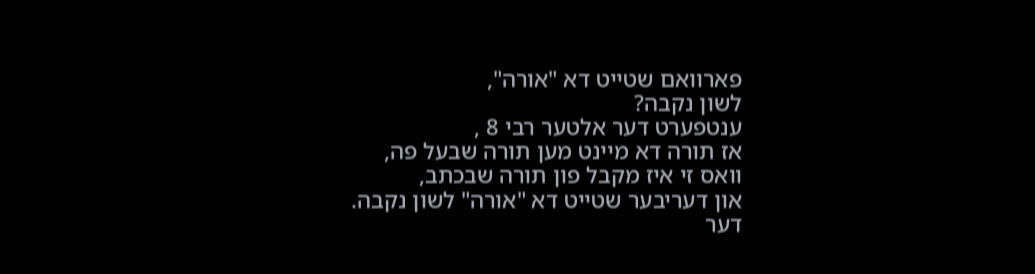פארוואם שטייט דא "אורה",
לשון נקבה?
ענטפערט דער אלטער רבי 8 ,
אז תורה דא מיינט מען תורה שבעל פה,
וואס זי איז מקבל פון תורה שבכתב,
און דעריבער שטייט דא "אורה" לשון נקבה.
דער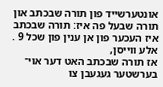אונטערשייד פון תורה שבכתב און תורה שבעל פה איז: תורה שבכתב איז העכער פון אן ענין פון שכל 9 .
אלע ווייסן,
אז תורה שבכתב האט דער אוי־ בערשטער געגעבן צו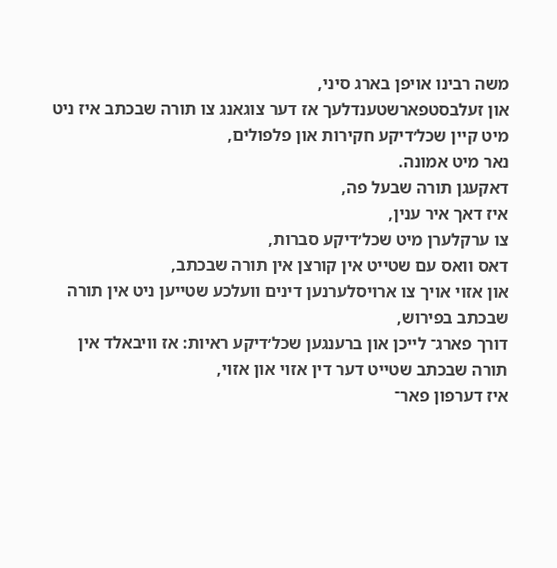משה רבינו אויפן בארג סיני,
און זעלבסטפארשטענדלעך אז דער צוגאנג צו תורה שבכתב איז ניט מיט קיין שכל׳דיקע חקירות און פלפולים,
נאר מיט אמונה.
דאקעגן תורה שבעל פה,
איז דאך איר ענין,
צו ערקלערן מיט שכל׳דיקע סברות,
דאס וואס עם שטייט אין קורצן אין תורה שבכתב,
און אזוי אויך צו ארויסלערנען דינים וועלכע שטייען ניט אין תורה שבכתב בפירוש,
דורך פארג־ לייכן און ברענגען שכל׳דיקע ראיות: אז וויבאלד אין תורה שבכתב שטייט דער דין אזוי און אזוי,
איז דערפון פאר־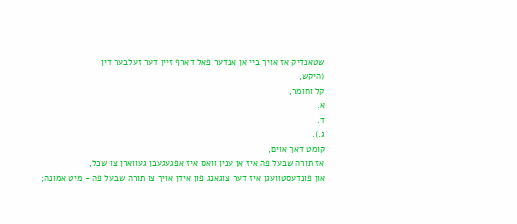שטאנדיק אז אויך ביי אן אנדער פאל דארף זיין דער זעלבער דין
(היקש,
קל וחומר,
א.
ד.
ג.).
קומט דאך אוים,
אז תורה שבעל פה איז אן ענין וואס איז אפגעגעבן געווארן צו שכל,
און פונדעסטוועגן איז דער צוגאנג פון אידן אויך צו תורה שבעל פה - מיט אמונה;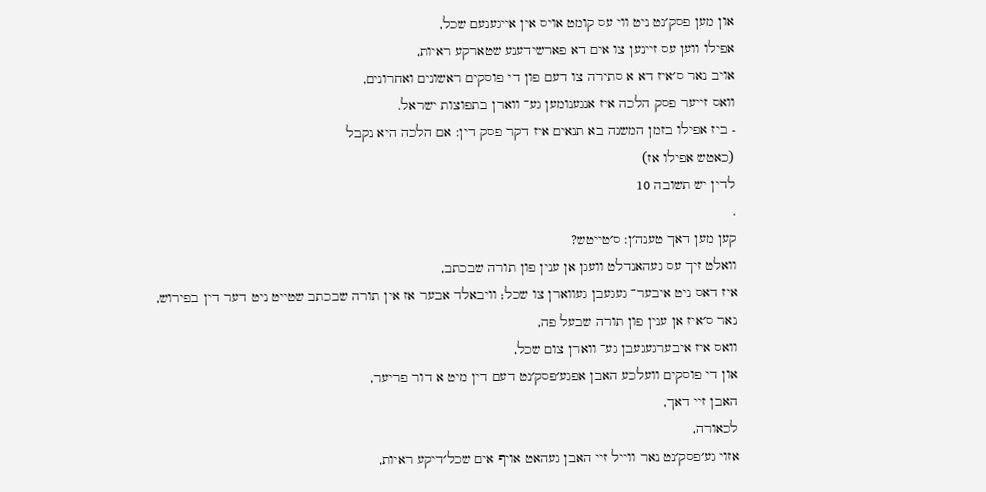און מען פסק׳נט ניט ווי עס קומט אויס אין אייגענעם שכל,
אפילו ווען עס זיינען צו אים דא פארשידענע שטארקע ראיות,
אויב נאר ס׳איז דא א סתירה צו דעם פון די פוסקים ראשונים ואחרונים,
וואס זייער פסק הלכה איז אנגענומען גע־ ווארן בתפוצות ישראל.
- ביז אפילו בזמן המשנה בא תנאים איז דקר פסק דין: אם הלכה היא נקבל
(כאטש אפילו אז)
לדין יש תשובה 10
.
קען מען דאך טענה׳ן: ס׳טייטש?
וואלט זיך עס געהאנדלט וועגן אן ענין פון תורה שבכתב,
איז דאס ניט איבער־ געגעבן געווארן צו שכל; וויבאלד אבער אז אין תורה שבכתב שטייט ניט דער דין בפירוש,
נאר ס׳איז אן ענין פון תורה שבעל פה,
וואס איז איבערגעגעבן גע־ ווארן צום שכל,
און די פוסקים וועלכע האבן אפגע׳פסק׳נט דעם דין מיט א דור פריער,
האבן זיי דאך,
לכאורה,
אזוי גע׳פסק׳נט נאר ווייל זיי האבן געהאט אויף אים שכל׳דיקע ראיות,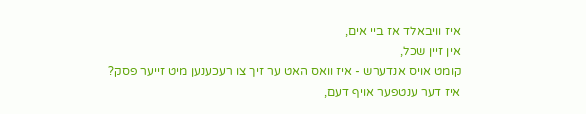איז וויבאלד אז ביי אים,
אין זיין שכל,
קומט אויס אנדערש - איז וואס האט ער זיך צו רעכענען מיט זייער פסק?
איז דער ענטפער אויף דעם,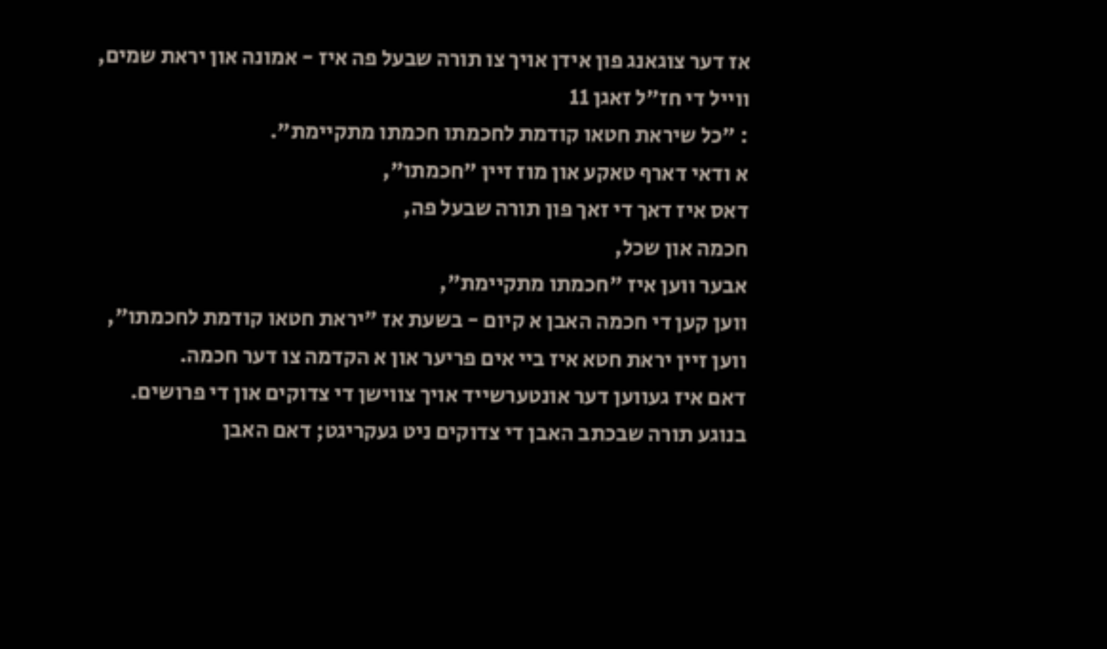אז דער צוגאנג פון אידן אויך צו תורה שבעל פה איז - אמונה און יראת שמים,
ווייל די חז״ל זאגן 11
: "כל שיראת חטאו קודמת לחכמתו חכמתו מתקיימת".
א ודאי דארף טאקע און מוז זיין "חכמתו",
דאס איז דאך די זאך פון תורה שבעל פה,
חכמה און שכל,
אבער ווען איז "חכמתו מתקיימת",
ווען קען די חכמה האבן א קיום - בשעת אז "יראת חטאו קודמת לחכמתו",
ווען זיין יראת חטא איז ביי אים פריער און א הקדמה צו דער חכמה.
דאם איז געווען דער אונטערשייד אויך צווישן די צדוקים און די פרושים.
בנוגע תורה שבכתב האבן די צדוקים ניט געקריגט; דאם האבן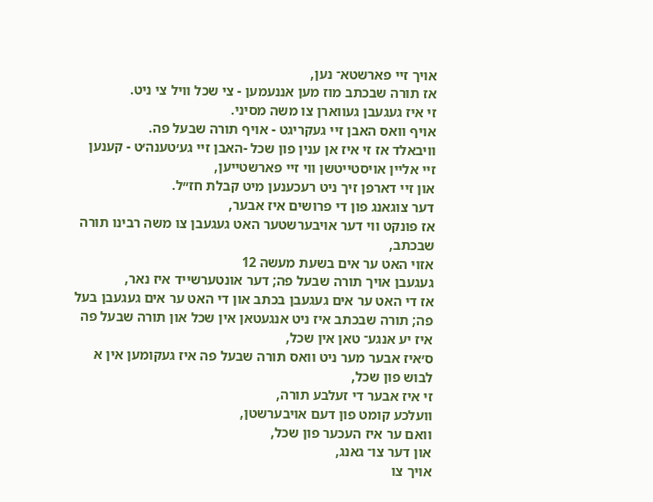אויך זיי פארשטא־ נען,
אז תורה שבכתב מוז מען אננעמען - צי שכל וויל צי ניט.
זי איז געגעבן געווארן צו משה מסיני.
אויף וואס האבן זיי געקריגט - אויף תורה שבעל פה.
וויבאלד אז זי איז אן ענין פון שכל -האבן זיי גע׳טענה׳ט - קענען זיי אליין אויסטייטשן ווי זיי פארשטייען,
און זיי דארפן זיך ניט רעכענען מיט קבלת חז״ל.
דער צוגאנג פון די פרושים איז אבער,
אז פונקט ווי דער אויבערשטער האט געגעבן צו משה רבינו תורה שבכתב,
אזוי האט ער אים בשעת מעשה 12
געגעבן אויך תורה שבעל פה; דער אונטערשייד איז נאר,
אז די האט ער אים געגעבן בכתב און די האט ער אים געגעבן בעל פה; תורה שבכתב איז ניט אנגעטאן אין שכל און תורה שבעל פה איז יע אנגע־ טאן אין שכל,
ס׳איז אבער מער ניט וואס תורה שבעל פה איז געקומען אין א לבוש פון שכל,
זי איז אבער די זעלבע תורה,
וועלכע קומט פון דעם אויבערשטן,
וואם ער איז העכער פון שכל,
און דער צו־ גאנג,
אויך צו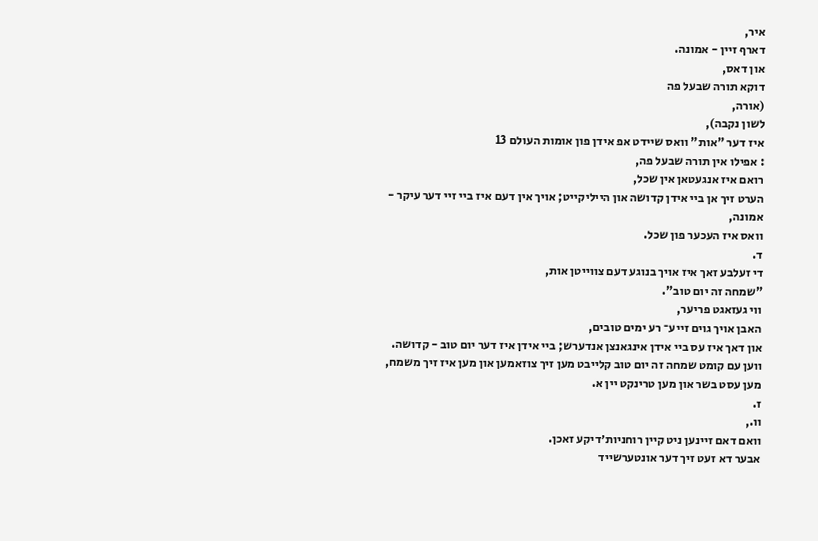איר,
דארף זיין - אמונה.
און דאס,
דוקא תורה שבעל פה
(אורה,
לשון נקבה),
איז דער "אות" וואס שיידט אפ אידן פון אומות העולם 13
: אפילו אין תורה שבעל פה,
רואם איז אנגעטאן אין שכל,
הערט זיך אן ביי אידן קדושה און הייליקייט; אויך אין דעם איז ביי זיי דער עיקר - אמונה,
וואס איז העכער פון שכל.
ד.
די זעלבע זאך איז אויך בנוגע דעם צווייטן אות,
"שמחה זה יום טוב".
ווי געזאגט פריער,
האבן אויך גוים זייע־ רע ימים טובים,
און דאך איז עס ביי אידן אינגאנצן אנדערש; ביי אידן איז דער יום טוב - קדושה.
ווען עם קומט שמחה זה יום טוב קלייבט מען זיך צוזאמען און מען איז זיך משמח,
מען עסט בשר און מען טרינקט יין א.
ז.
וו.,
וואם דאם זיינען ניט קיין רוחניות׳דיקע זאכן.
אבער דא זעט זיך דער אונטערשייד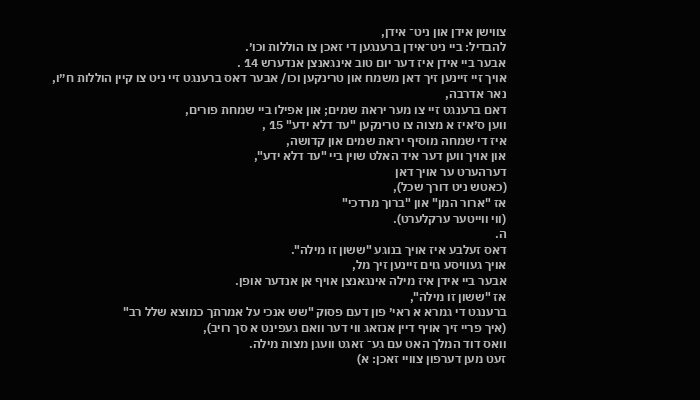צווישן אידן און ניט־ אידן,
להבדיל: ביי ניט־אידן ברענגען די זאכן צו הוללות וכו׳.
אבער ביי אידן איז דער יום טוב אינגאנצן אנדערש 14 .
אויך זיי זיינען זיך דאן משמח און טרינקען וכו/ אבער דאס ברענגט זיי ניט צו קיין הוללות ח״ו,
נאר אדרבה,
דאם ברענגט זיי צו מער יראת שמים; און אפילו ביי שמחת פורים,
ווען ס׳איז א מצוה צו טרינקען "עד דלא ידע" 15 ,
איז די שמחה מוסיף יראת שמים און קדושה,
און אויך ווען דער איד האלט שוין ביי "עד דלא ידע",
דערהערט ער אויך דאן
(כאטש ניט דורך שכל),
אז "ארור המן" און "ברוך מרדכי"
(ווי ווייטער ערקלערט).
ה.
דאס זעלבע איז אויך בנוגע "ששון זו מילה".
אויך געוויסע גוים זיינען זיך מל,
אבער ביי אידן איז מילה אינגאנצן אויף אן אנדער אופן.
אז "ששון זו מילה",
ברענגט די גמרא א ראי׳ פון דעם פסוק "שש אנכי על אמרתך כמוצא שלל רב"
(איך פריי זיך אויף דיין אנזאג ווי דער וואם געפינט א סך רויב),
וואס דוד המלך האט עם גע־ זאגט וועגן מצות מילה.
זעט מען דערפון צוויי זאכן: א)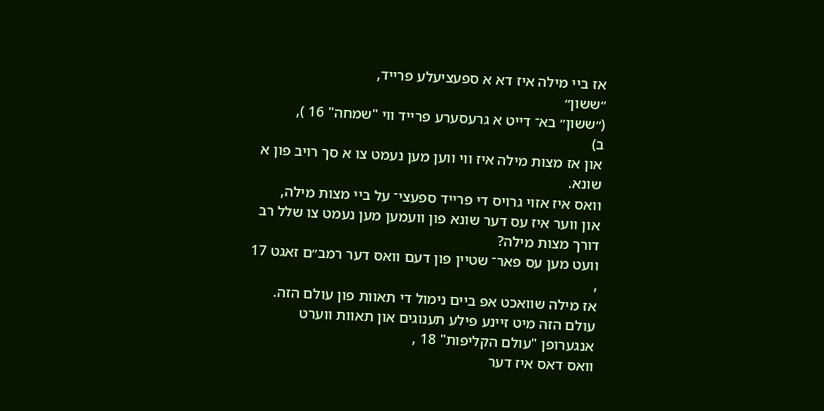אז ביי מילה איז דא א ספעציעלע פרייד,
״ששון״
(״ששון״ בא־ דייט א גרעסערע פרייד ווי "שמחה" 16 ),
ב)
און אז מצות מילה איז ווי ווען מען נעמט צו א סך רויב פון א שונא.
וואס איז אזוי גרויס די פרייד ספעצי־ על ביי מצות מילה,
און ווער איז עס דער שונא פון וועמען מען נעמט צו שלל רב דורך מצות מילה?
וועט מען עס פאר־ שטיין פון דעם וואס דער רמב״ם זאגט 17 ,
אז מילה שוואכט אפ ביים נימול די תאוות פון עולם הזה.
עולם הזה מיט זיינע פילע תענוגים און תאוות ווערט אנגערופן "עולם הקליפות" 18 ,
וואס דאס איז דער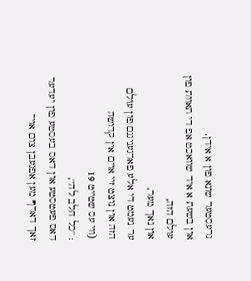גרעסטער שונא פון א אידן.
און בשעת א איד שוואכט אפ די תאוות פון עולם הזה,
און נאך מער,
ער נעמט די אלע פארגעניגנם פון עולם הזה און נוצט זיי אוים אין קדושה
(ווי עס שטייט 19
: "כל חלב לה'",
דאס פעטסטע און דאס בעסטע פון יעדער זאך דארף מען אפגעבן צום אוי־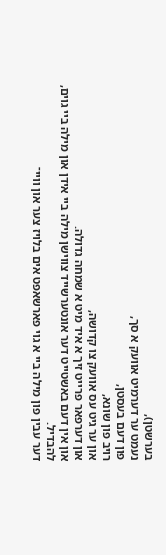בערשטן),
נעמט ער דערמיט אוועק א סך,
פון דעם בעסטן,
רויב פון שונא,
און ער גיט עס אוועק צו קדושה,
און דערפאר פרייט זיך א איד מיט א שמחה גדולה.
און אין דעם באשטייט דער אונטערשייד צווישן מילה ביי אידן און מילה ביי גוים,
להבדיל.
דער עבין פון מילה ביי א גוי פארשאפט אים בלויז צער און וויי־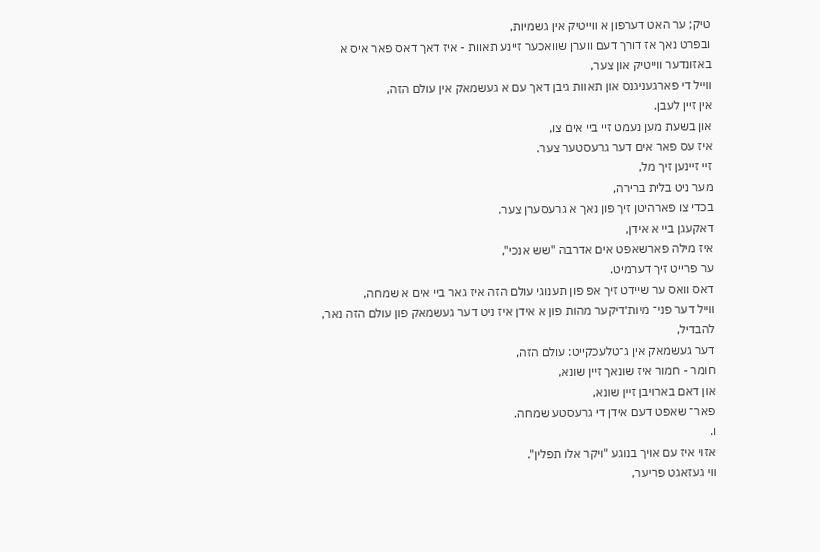טיק; ער האט דערפון א ווייטיק אין גשמיות,
ובפרט נאך אז דורך דעם ווערן שוואכער זיינע תאוות - איז דאך דאס פאר איס א באזונדער ווייטיק און צער,
ווייל די פארגעניגנס און תאוות גיבן דאך עם א געשמאק אין עולם הזה,
אין זיין לעבן.
און בשעת מען נעמט זיי ביי אים צו,
איז עס פאר אים דער גרעסטער צער.
זיי זיינען זיך מל,
מער ניט בלית ברירה,
בכדי צו פארהיטן זיך פון נאך א גרעסערן צער.
דאקעגן ביי א אידן,
איז מילה פארשאפט אים אדרבה "שש אנכי",
ער פרייט זיך דערמיט.
דאס וואס ער שיידט זיך אפ פון תענוגי עולם הזה איז גאר ביי אים א שמחה,
ווייל דער פני־ מיות׳דיקער מהות פון א אידן איז ניט דער געשמאק פון עולם הזה נאר,
להבדיל,
דער געשמאק אין ג־טלעכקייט: עולם הזה,
חומר - חמור איז שונאך זיין שונא,
און דאם בארויבן זיין שונא,
פאר־ שאפט דעם אידן די גרעסטע שמחה.
ו.
אזוי איז עם אויך בנוגע "ויקר אלו תפלין".
ווי געזאגט פריער,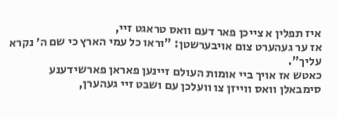איז תפלין א צייכן פאר דעם וואס טראגט זיי,
אז ער געהערט צום אויבערשטן: "וראו כל עמי הארץ כי שם ה׳ נקרא עליך".
כאטש אז אויך ביי אומות העולם זיינען פאראן פארשידענע סימבאלן וואס ווייזן צו וועלכן עם ושבט זיי געהערן,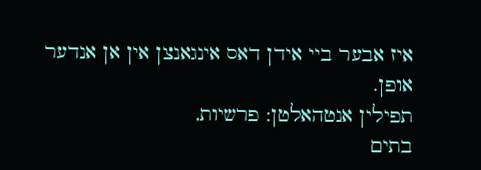איז אבער ביי אידן דאס אינגאנצן אין אן אנדער אופן.
תפילין אנטהאלטן: פרשיות,
בתים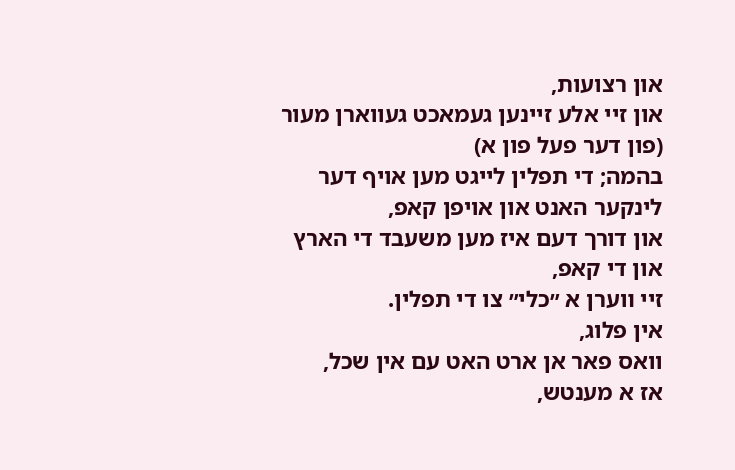און רצועות,
און זיי אלע זיינען געמאכט געווארן מעור
(פון דער פעל פון א)
בהמה; די תפלין לייגט מען אויף דער לינקער האנט און אויפן קאפ,
און דורך דעם איז מען משעבד די הארץ און די קאפ,
זיי װערן א ״כלי״ צו די תפלין.
אין פלוג,
וואס פאר אן ארט האט עם אין שכל,
אז א מענטש,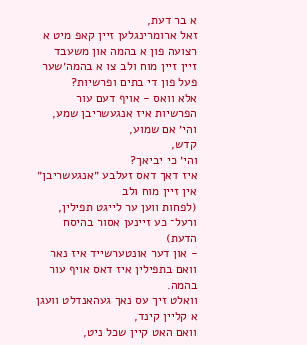א בר דעת,
זאל ארומרינגלען זיין קאפ מיט א רצועה פון א בהמה און משעבד זיין זיין מוח ולב צו א בהמה׳שער פעל פון די בתים ופרשיות?
אלא וואס - אויף דעם עור הפרשיות איז אנגעשריבן שמע,
והי׳ אם שמוע,
קדש,
והי׳ כי יביאך?
איז דאך דאס זעלבע ״אנגעשריבן״ אין זיין מוח ולב
(לפחות ווען ער לייגט תפילין,
ורעל־ כע זיינען אסור בהיסח הדעת)
- און דער אונטערשייד איז נאר וואם בתפילין איז דאס אויף עור בהמה.
וואלט זיך עס נאך געהאנדלט וועגן א קליין קינד,
וואם האט קיין שכל ניט,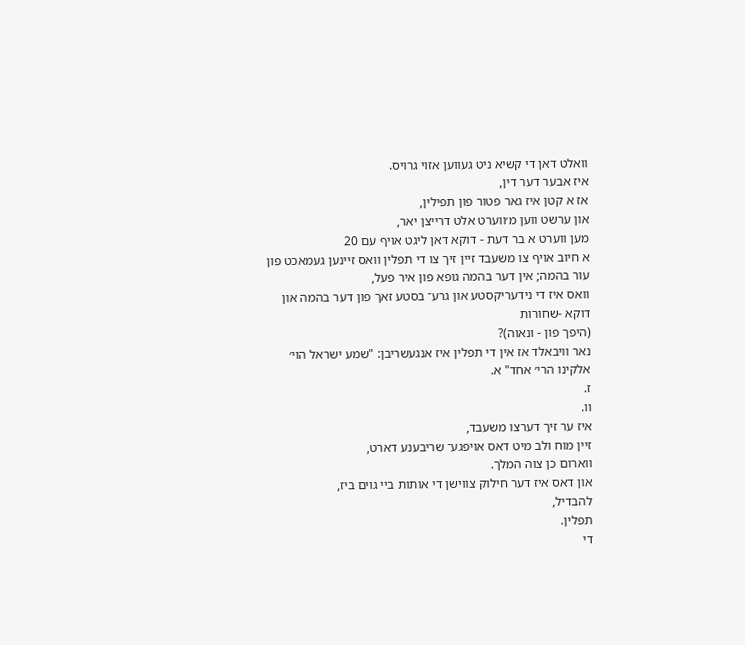וואלט דאן די קשיא ניט געווען אזוי גרויס.
איז אבער דער דין,
אז א קטן איז גאר פטור פון תפילין,
און ערשט ווען מ׳ווערט אלט דרייצן יאר,
מען ווערט א בר דעת - דוקא דאן ליגט אויף עם 20
א חיוב אויף צו משעבד זיין זיך צו די תפלין וואס זיינען געמאכט פון עור בהמה; אין דער בהמה גופא פון איר פעל,
וואס איז די נידעריקסטע און גרע־ בסטע זאך פון דער בהמה און דוקא -שחורות
(היפך פון - ונאוה)?
נאר וויבאלד אז אין די תפלין איז אנגעשריבן: "שמע ישראל הוי׳ אלקינו הרי׳ אחד" א.
ז.
וו.
איז ער זיך דערצו משעבד,
זיין מוח ולב מיט דאס אויפגע־ שריבענע דארט,
ווארום כן צוה המלך.
און דאס איז דער חילוק צווישן די אותות ביי גוים ביז,
להבדיל,
תפלין.
די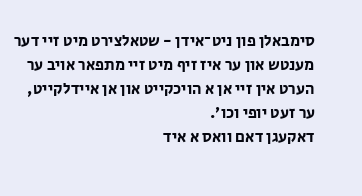סימבאלן פון ניט־אידן - שטאלצירט מיט זיי דער מענטש און ער איז זיף מיט זיי מתפאר אויב ער הערט אין זיי אן א הויכקייט און אן איידלקייט,
ער זעט יופי וכו׳.
דאקעגן דאם וואס א איד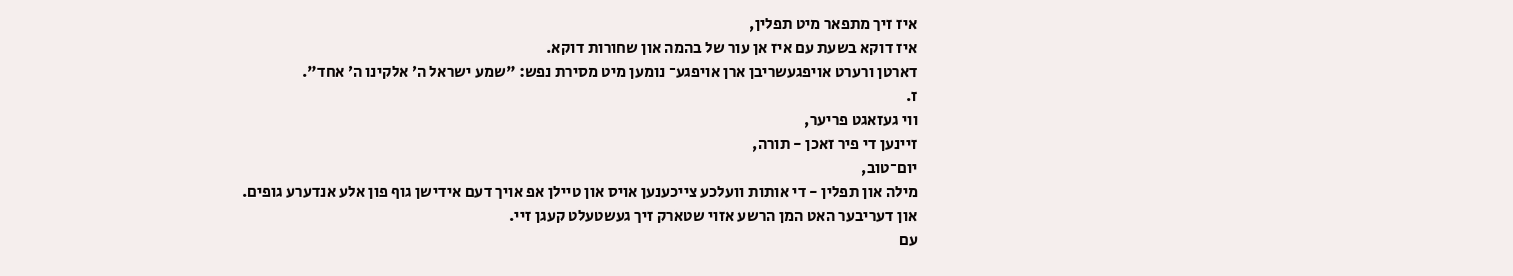איז זיך מתפאר מיט תפלין,
איז דוקא בשעת עם איז אן עור של בהמה און שחורות דוקא.
דארטן ורערט אויפגעשריבן ארן אויפגע־ נומען מיט מסירת נפש: "שמע ישראל ה׳ אלקינו ה׳ אחד".
ז.
ווי געזאגט פריער,
זיינען די פיר זאכן - תורה,
יום־טוב,
מילה און תפלין - די אותות וועלכע צייכענען אויס און טיילן אפ אויך דעם אידישן גוף פון אלע אנדערע גופים.
און דעריבער האט המן הרשע אזוי שטארק זיך געשטעלט קעגן זיי.
עם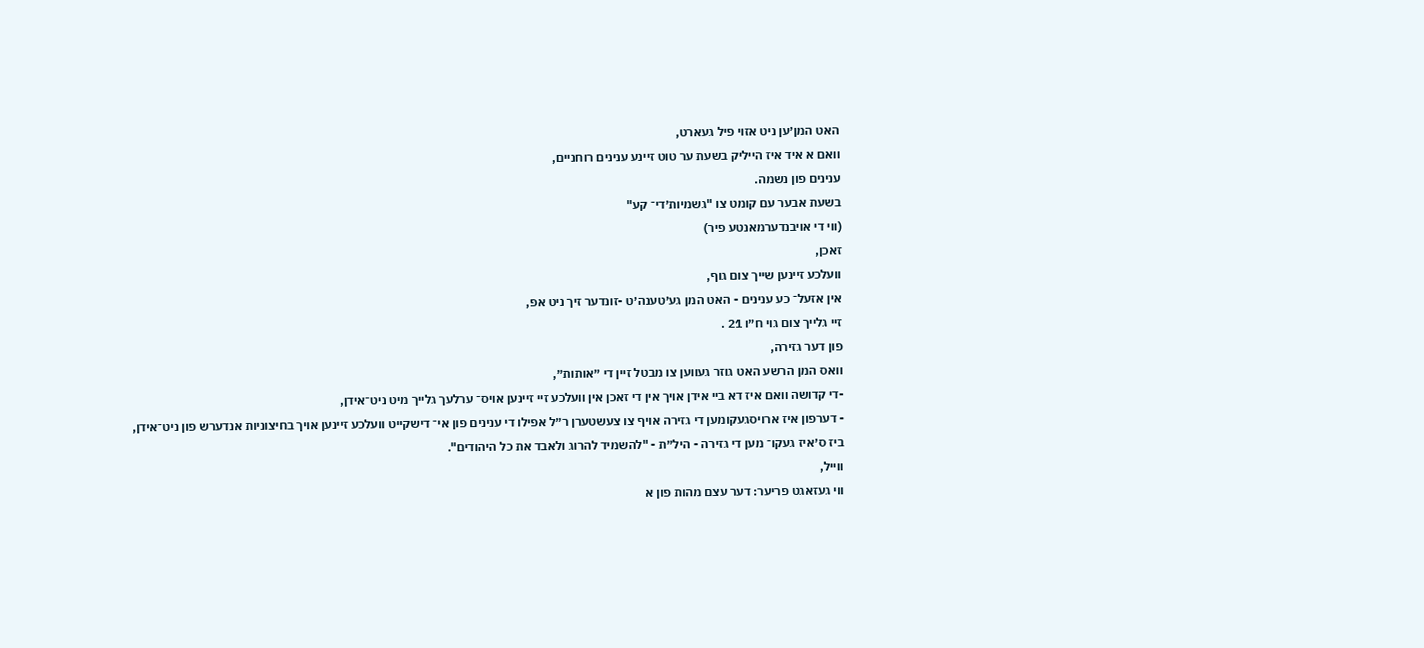האט המן׳ען ניט אזוי פיל געארט,
וואם א איד איז הייליק בשעת ער טוט זיינע ענינים רוחניים,
ענינים פון נשמה.
בשעת אבער עם קומט צו "גשמיות׳די־ קע"
(ווי די אויבנדערמאנטע פיר)
זאכן,
וועלכע זיינען שייך צום גוף,
אין אזעל־ כע ענינים - האט המן גע׳טענה׳ט -זונדער זיך ניט אפ,
זיי גלייך צום גוי ח״ו 21 .
פון דער גזירה,
וואס המן הרשע האט גוזר געווען צו מבטל זיין די ״אותות״,
-די קדושה וואם איז דא ביי אידן אויך אין די זאכן אין וועלכע זיי זיינען אויס־ ערלעך גלייך מיט ניט־אידן,
- דערפון איז ארויסגעקומען די גזירה אויף צו צעשטערן ר״ל אפילו די ענינים פון אי־ דישקייט וועלכע זיינען אויך בחיצוניות אנדערש פון ניט־אידן,
ביז ס׳איז געקו־ מען די גזירה - היל״ת - "להשמיד להרוג ולאבד את כל היהודים".
ווייל,
ווי געזאגט פריער: דער עצם מהות פון א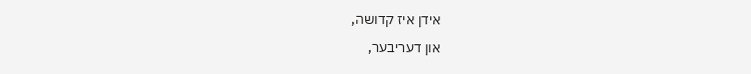אידן איז קדושה,
און דעריבער,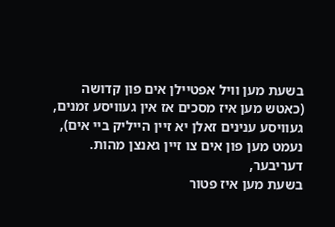בשעת מען וויל אפטיילן אים פון קדושה
(כאטש מען איז מסכים אז אין געוויסע זמנים,
געוויסע ענינים זאלן יא זיין הייליק ביי אים),
נעמט מען פון אים צו זיין גאנצן מהות.
דעריבער,
בשעת מען איז פטור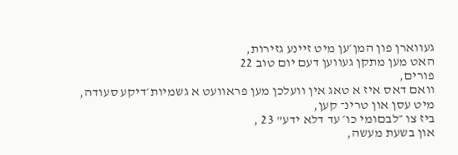געווארן פון המן׳ען מיט זײנע גזירות,
האט מען מתקן געווען דעם יום טוב 22
פורים,
וואם דאס איז א טאג אין וועלכן מען פראוועט א גשמיות׳דיקע סעודה,
מיט עסן און טרינ־ קען,
ביז צו ״לבםומי כו׳ עד דלא ידע" 23 ,
און בשעת מעשה,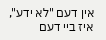אין דעם "לא ידע",
איז ביי דעם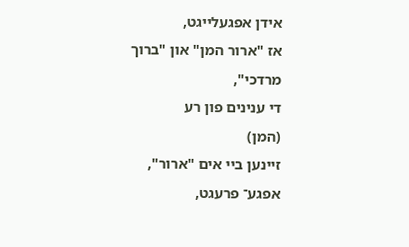אידן אפגעלייגט,
אז "ארור המן" און "ברוך מרדכי",
די ענינים פון רע
(המן)
זיינען ביי אים "ארור",
אפגע־ פרעגט,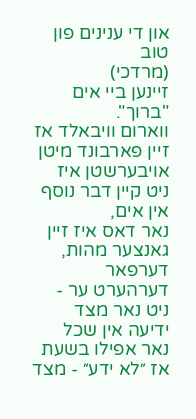און די ענינים פון טוב
(מרדכי)
זיינען ביי אים "ברוך".
ווארום וויבאלד אז זיין פארבונד מיטן אויבערשטן איז ניט קיין דבר נוסף אין אים,
נאר דאס איז זיין גאנצער מהות,
דערפאר דערהערט ער - ניט נאר מצד ידיעה אין שכל נאר אפילו בשעת אז ״לא ידע״ - מצד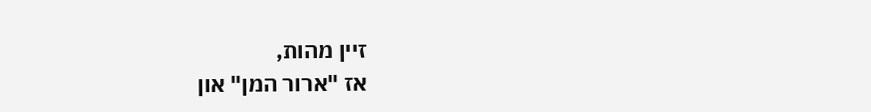זיין מהות,
אז "ארור המן" און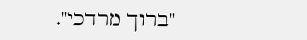"ברוך מרדכי".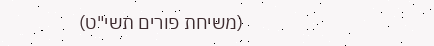(משיחת פורים תשי"ט)